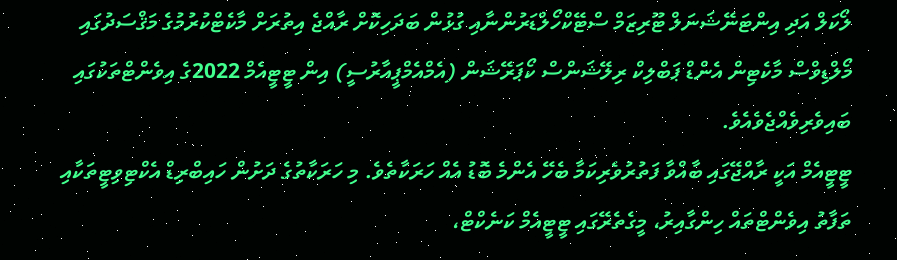ލޯކަލް އަދި އިންޓަނޭޝަނަލް ޓޫރިޒަމް ސްޓޭކްހޯލްޑަރުންނާއި ގުޅުން ބަދަހިކޮށް ރާއްޖެ އިތުރަށް މާކެޓްކުރުމުގެ މަޤްސަދުގައި މޯލްޑިވްސް މާކެޓިން އެންޑް ޕަބްލިކް ރިލޭޝަންސް ކޯޕަރޭޝަން (އެމްއެމްޕީއާރުސީ) އިން ޓީޓީއެމް 2022ގެ އިވެންޓްތަކުގައި ބައިވެރިވެއްޖެވެއެވެ.
ޓީޓީއެމް އަކީ ރާއްޖޭގައި ބާއްވާ ފަތުރުވެރިކަމާ ބެހޭ އެންމެ ބޮޑު އެއް ހަރަކާތެވެ. މި ހަރަކާތުގެ ދަށުން ހައިބްރިޑް އެކްޓިވިޓީތަކާއި ތަފާތު އިވެންޓްތައް ހިންގާއިރު، މީގެތެރޭގައި ޓީޓީއެމް ކަނެކްޓް،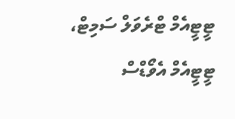ޓީޓީއެމް ޓްރެވަލް ސަމިޓް، ޓީޓީއެމް އެވޯޑްސް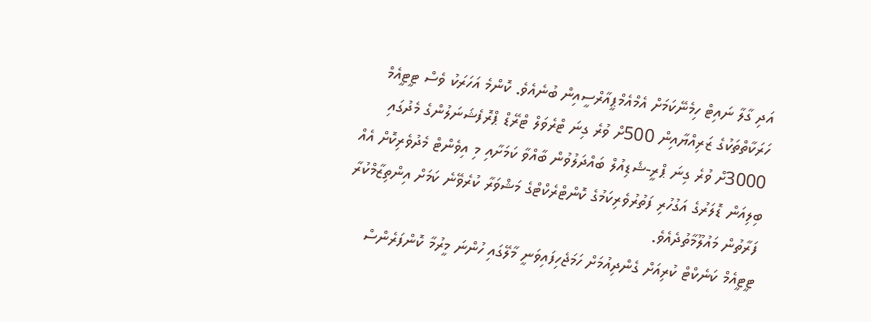އަދި ގާލާ ނައިޓް ހިމެނޭކަމަށް އެމްއެމްޕީއާރްސީއިން ބުނެއެވެ. ކޮންމެ އަހަރަކު ވެސް ޓީޓީއެމް ހަރަކާތްތަކުގެ ޒަރިއްޔާއިން 500ށް ވުރެ ގިނަ ޓްރެވަލް ޓްރޭޑް ޕްރޮފެޝަނަލުންގެ މެދުގައި 3000ށް ވުރެ ގިނަ ޕްރީ-ޝެޑިއުލް ބައްދަލުވުން ބާއްވާ ކަމަށާއި މި އިވެންޓް މެދުވެރިކޮށް އެއް ބިލިއަން ޑޮލަރުގެ އަގުހުރި ފަތުރުވެރިކަމުގެ ކޮންޓްރެކްޓްގެ މަޝްވަރާ ކުރެވޭނެ ކަމަށް އިންތިޒާމްކުރާ ފަރާތުން މައުލޫމާތުދެއެވެ.
ޓީޓީއެމް ކަނެކްޓް ކުރިއަށް ގެންދިއުމަށް ހަމަޖެހިފައިވަނީ މާލޭގައި ހުންނަ މީރުމާ ކޮންފަރެންސް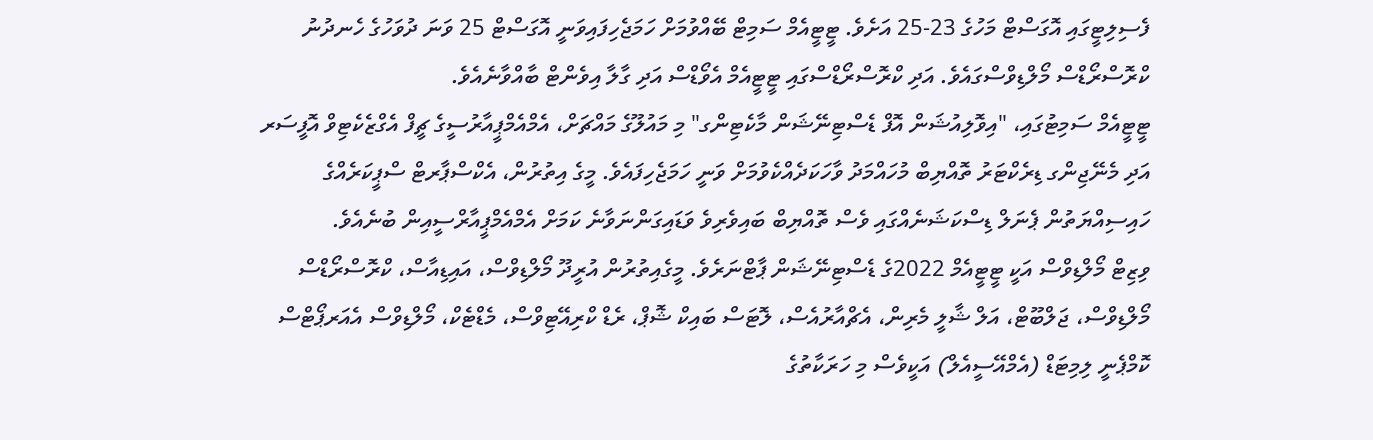ފެސިލިޓީގައި އޮގަސްޓް މަހުގެ 23-25 އަށެވެ. ޓީޓީއެމް ސަމިޓް ބޭއްވުމަށް ހަމަޖެހިފައިވަނީ އޮގަސްޓް 25 ވަނަ ދުވަހުގެ ހެނދުނު ކްރޮސްރޯޑްސް މޯލްޑިވްސްގައެވެ. އަދި ކްރޮސްރޯޑްސްގައި ޓީޓީއެމް އެވޯޑްސް އަދި ގާލާ އިވެންޓް ބާއްވާނެއެވެ.
ޓީޓީއެމް ސަމިޓުގައި، "އިވޮލިއުޝަން އޮފް ޑެސްޓިނޭޝަން މާކެޓިންގ" މި މައުލޫގެ މައްޗަށް، އެމްއެމްޕީއާރުސީގެ ޗީފް އެގްޒެކެޓިވް އޮފީސަރ އަދި މެނޭޖިންގ ޑިރެކްޓަރު ތޮއްޔިބް މުހައްމަދު ވާހަކަދެއްކެވުމަށް ވަނީ ހަމަޖެހިފައެވެ. މީގެ އިތުރުން، އެކްސްޕާރޓް ސްޕީކަރެއްގެ ހައިސިއްޔަތުން ޕެނަލް ޑިސްކަޝަނެއްގައި ވެސް ތޮއްޔިބް ބައިވެރިވެ ވަޑައިގަންނަވާނެ ކަމަށް އެމްއެމްޕީއާރްސީއިން ބުނެއެވެ.
ވިޒިޓް މޯލްޑިވްސް އަކީ ޓީޓީއެމް 2022ގެ ޑެސްޓިނޭޝަން ޕާޓްނަރެވެ. މީގެއިތުރުން އުރީދޫ މޯލްޑިވްސް، އައިޑިއާސް، ކްރޮސްރޯޑްސް މޯލްޑިވްސް، ޖަލްބޫޓް، އަލް ޝާލީ މެރިން، އެޗްއާރުއެސް، ލޮޓަސް ބައިކް ޝޮޕް، ރެޑް ކްރިއޭޓިވްސް، މެޑްޓެކް، މޯލްޑިވްސް އެއަރޕޯޓްސް ކޮމްޕެނީ ލިމިޓަޑް (އެމްއޭސީއެލް) އަކީވެސް މި ހަރަކާތުގެ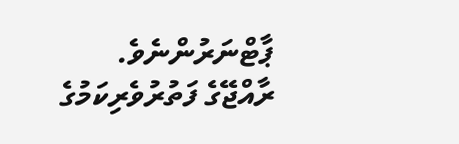ޕާޓްނަރުންނެވެ.
ރާއްޖޭގެ ފަތުރުވެރިކަމުގެ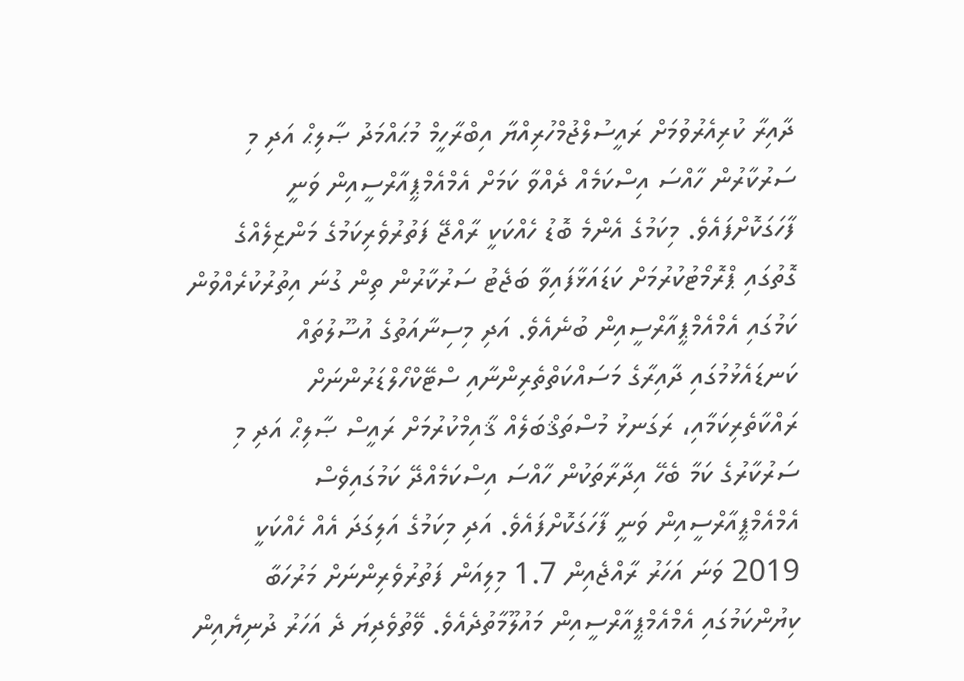ދާއިރާ ކުރިއެރުވުމަށް ރައީސުލްޖުމްހުރިއްޔާ އިބްރާހީމް މުޙައްމަދު ޞާލިޙް އަދި މި ސަރުކާރުން ހާއްސަ އިސްކަމެއް ދެއްވާ ކަމަށް އެމްއެމްޕީއާރްސީއިން ވަނީ ފާހަގަކޮށްފައެވެ. މިކަމުގެ އެންމެ ބޮޑު ހެއްކަކީ ރާއްޖޭ ފަތުރުވެރިކަމުގެ މަންޒިލެއްގެ ގޮތުގައި ޕްރޮމޯޓުކުރުމަށް ކަޑައަޅާފައިވާ ބަޖެޓު ސަރުކާރުން ތިން ގުނަ އިތުރުކުރެއްވުން ކަމުގައި އެމްއެމްޕީއާރްސީއިން ބުނެއެވެ. އަދި މިސިނާއަތުގެ އުސޫލުތައް ކަނޑައެޅުމުގައި ދާއިރާގެ މަސައްކަތްތެރިންނާއި ސްޓޭކްހޯލްޑަރުންނަށް ރައްކާތެރިކަމާއި، ރަގަނޅު މުސްތަޤްބަލެއް ޤާއިމްކުރުމަށް ރައީސް ޞާލިޙް އަދި މި ސަރުކާރުގެ ކަމާ ބެހޭ އިދާރާތަކުން ހާއްސަ އިސްކަމެއްދޭ ކަމުގައިވެސް އެމްއެމްޕީއާރްސީއިން ވަނީ ފާހަގަކޮށްފައެވެ. އަދި މިކަމުގެ އަލިގަދަ އެއް ހެއްކަކީ 2019 ވަނަ އަހަރު ރާއްޖެއިން 1.7 މިލިއަން ފަތުރުވެރިންނަށް މަރުހަބާ ކިޔުންކަމުގައި އެމްއެމްޕީއާރްސީއިން މައުލޫމާތުދެއެވެ. ވޭތުވެދިޔަ ދެ އަހަރު ދުނިޔެއިން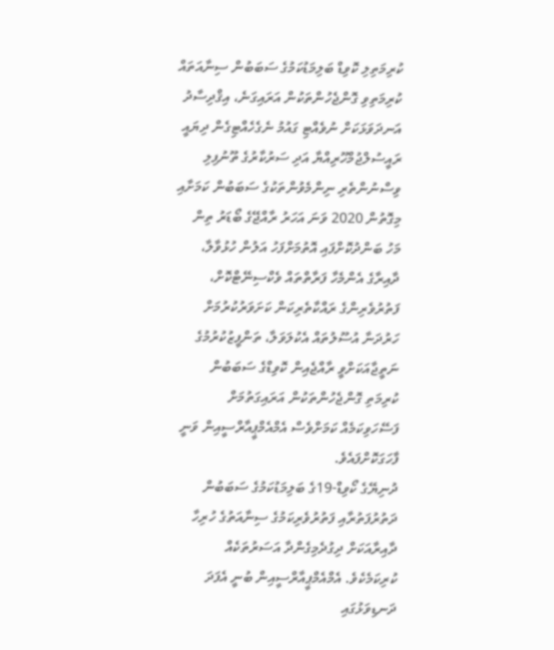ކުރިމަތިލި ކޮވިޑް ބަލިމަޑުކަމުގެ ސަބަބުން ސިނާއަތައް ކުރިމަތިވި ގޮންޖެހުންތަކުން އަރައިގަނެ، އިޤްދިސާދު އަނދަވަޅަކަށް ނުވެއްޓި ގައުމު ނެގެހެއްޓިގެން ދިޔައީ ރައީސުލްޖުމްހޫރިއްޔާ އަދި ސަރުކާރުގެ ތޫނުފިލި ވިސްނުންތެރި ނިންމެވުންތަކުގެ ސަބަބުން ކަމަށާއި މިގޮތުން 2020 ވަނަ އަހަރު ރާއްޖޭގެ ބޯޑަރު ތިން މަހު ބަންދުކޮށްފައި އޮތުމަށްފަހު އަލުން ހުޅުވާލާ، ދާއިރާގެ އެންމެހާ ފަރާތްތައް ވެކްސިނޭޓްކޮށް، ފަތުރުވެރިންގެ ރައްކާތެރިކަން ކަށަވަރުކުރުމަށް ހަރުދަނާ އުސޫލުތައް އެކުލަވަލާ، ތަންފީޒުކުރުމުގެ ނަތީޖާއަކަށްވީ ރާއްޖެއިން ކޮވިޑްގެ ސަބަބުން ކުރިމަތި ގޮންޖެހުންތަކުން އަރައިގަތުމަށް ފަސޭހަވިކަމެއް ކަމަށްވެސް އެމްއެމްޕީއާރްސީއިން ވަނީ ފާހަގަކޮށްފައެވެ.
ދުނިޔޭގެ ކޯވިޑް-19ގެ ބަލިމަޑުކަމުގެ ސަބަބުން ދަތުރުފަތުރާއި ފަތުރުވެރިކަމުގެ ސިނާއަތުގެ ހުރިހާ ދާއިރާއަކަށް ދިގުދެމިގެންދާ އަސަރުތަކެއް ކުރިކަމެކެވެ. އެމްއެމްޕީއާރްސީއިން ބުނީ އެފަދަ ދަނޑިވަޅުގައި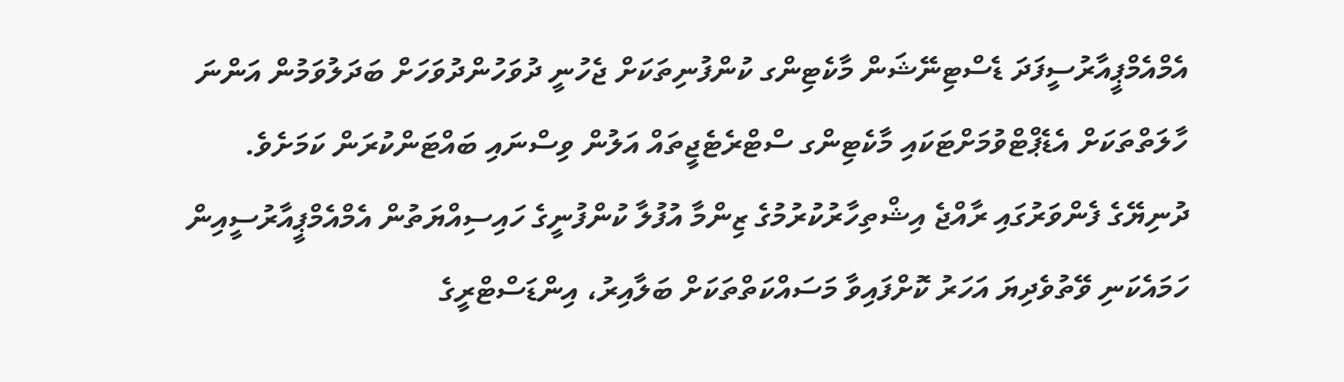އެމްއެމްޕީއާރުސީފަދަ ޑެސްޓިނޭޝަން މާކެޓިންގ ކުންފުނިތަކަށް ޖެހުނީ ދުވަހުންދުވަހަށް ބަދަލުވަމުން އަންނަ ހާލަތްތަކަށް އެޑެޕްޓްވުމަށްޓަކައި މާކެޓިންގ ސްޓްރެޓެޖީތައް އަލުން ވިސްނައި ބައްޓަންކުރަން ކަމަށެވެ. ދުނިޔޭގެ ފެންވަރުގައި ރާއްޖެ އިޝްތިހާރުކުރުމުގެ ޒިންމާ އުފުލާ ކުންފުނީގެ ހައިސިއްޔަތުން އެމްއެމްޕީއާރުސީއިން ހަމައެކަނި ވޭތުވެދިޔަ އަހަރު ކޮށްފައިވާ މަސައްކަތްތަކަށް ބަލާއިރު، އިންޑަސްޓްރީގެ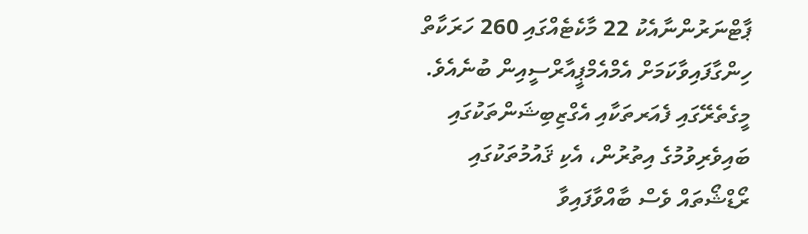ޕާޓްނަރުންނާއެކު 22 މާކެޓެއްގައި 260 ހަރަކާތް ހިންގާފައިވާކަމަށް އެމްއެމްޕީއާރްސީއިން ބުނެއެވެ. މީގެތެރޭގައި ފެއަރތަކާއި އެގްޒިބިޝަންތަކުގައި ބައިވެރިވުމުގެ އިތުރުން، އެކި ޤައުމުތަކުގައި ރޯޑްޝޯތައް ވެސް ބާއްވާފައިވާ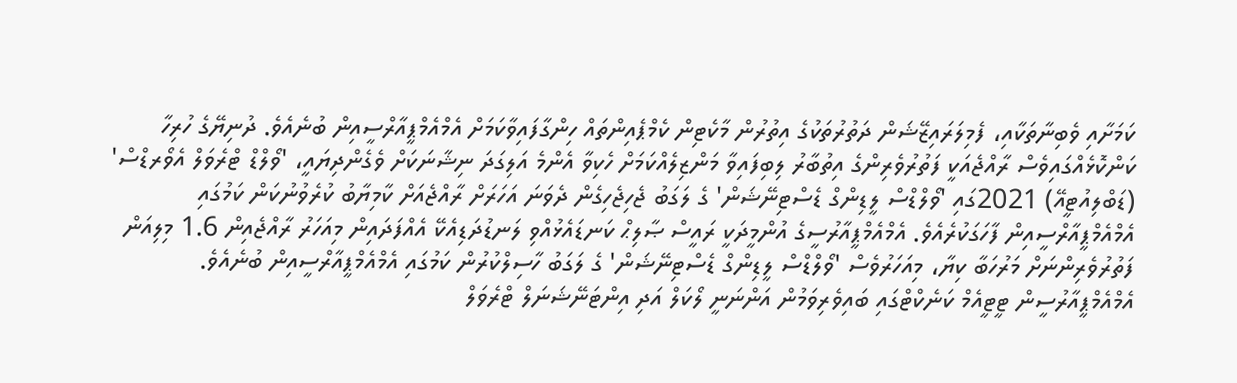ކަމަށާއި ވެބިނާތަކާއި، ފެމިލަރައިޒޭޝަން ދަތުރުތަކުގެ އިތުރުން މާކެޓިން ކެމްޕެއިންތައް ހިންގާފައިވާކަމަށް އެމްއެމްޕީއާރްސީއިން ބުނެއެވެ. ދުނިޔޭގެ ހުރިހާ ކަންކޮޅެއްގައިވެސް ރާއްޖެއަކީ ފަތުރުވެރިންގެ އިތުބާރު ލިބިފައިވާ މަންޒިލެއްކަމަށް ހެކިވާ އެންމެ އަލިގަދަ ނިޝާނަކަށް ވެގެންދިޔައީ، 'ވޯލްޑް ޓްރެވަލް އެވޯރޑްސް' (ޑަބްލިއުޓީއޭ) 2021ގައި 'ވޯލްޑްސް ލީޑިންގް ޑެސްޓިނޭޝަން' ގެ ލަގަބު ޖެހިޖެހިގެން ދެވަނަ އަހަރަށް ރާއްޖެއަށް ކާމިޔާބު ކުރެވުނުކަން ކަމުގައި އެމްއެމްޕީއާރްސީއިން ފާހަގަކުރެއެވެ. އެމްއެމްޕީއާރުސީގެ އުންމީދަކީ ރައީސް ޞާލިޙް ކަނޑައެޅުއްވި ލަނޑުދަޑިއެކޭ އެއްފަދައިން މިއަހަރު ރާއްޖެއިން 1.6 މިލިއަން ފަތުރުވެރިންނަށް މަރުހަބާ ކިޔާ، މިއަހަރުވެސް 'ވޯލްޑްސް ލީޑިންގް ޑެސްޓިނޭޝަން' ގެ ލަގަބު ހާސިލްކުރުން ކަމުގައި އެމްއެމްޕީއާރްސީއިން ބުނެއެވެ.
އެމްއެމްޕީއާރުސީން ޓީޓީއެމް ކަނެކްޓްގައި ބައިވެރިވަމުން އަންނަނީ ލޯކަލް އަދި އިންޓަނޭޝަނަލް ޓްރެވަލް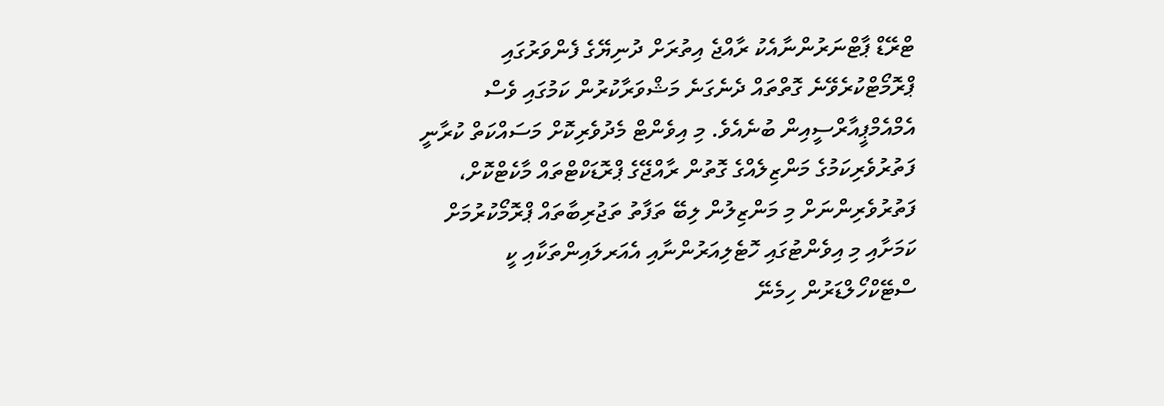ޓްރޭޑް ޕާޓްނަރުންނާއެކު ރާއްޖެ އިތުރަށް ދުނިޔޭގެ ފެންވަރުގައި ޕްރޮމޯޓްކުރެވޭނެ ގޮތްތައް ދެނެގަނެ މަޝްވަރާކުރުން ކަމުގައި ވެސް އެމްއެމްޕީއާރްސީއިން ބުނެއެވެ. މި އިވެންޓް މެދުވެރިކޮށް މަސައްކަތް ކުރާނީ ފަތުރުވެރިކަމުގެ މަންޒިލެއްގެ ގޮތުން ރާއްޖޭގެ ޕްރޮޑަކްޓްތައް މާކެޓްކޮށް، ފަތުރުވެރިންނަށް މި މަންޒިލުން ލިބޭ ތަފާތު ތަޖުރިބާތައް ޕްރޮމޯކުރުމަށް ކަމަށާއި މި އިވެންޓުގައި ހޮޓެލިއަރުންނާއި އެއަރލައިންތަކާއި ކީ ސްޓޭކްހޯލްޑަރުން ހިމެނޭ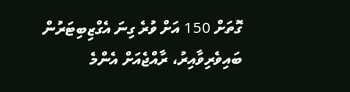ގޮތަށް 150 އަށް ވުރެ ގިނަ އެގްޒިބިޓަރުން ބައިވެރިވާއިރު، ރާއްޖެއަށް އެންމެ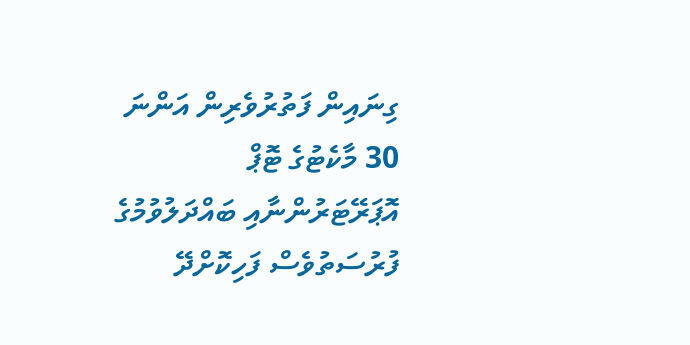ގިނައިން ފަތުރުވެރިން އަންނަ 30 މާކެޓުގެ ޓޮޕް އޮޕަރޭޓަރުންނާއި ބައްދަލުވުމުގެ ފުރުސަތުވެސް ފަހިކޮށްދޭ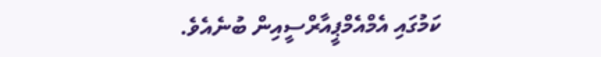ކަމުގައި އެމްއެމްޕީއާރްސީއިން ބުނެއެވެ.